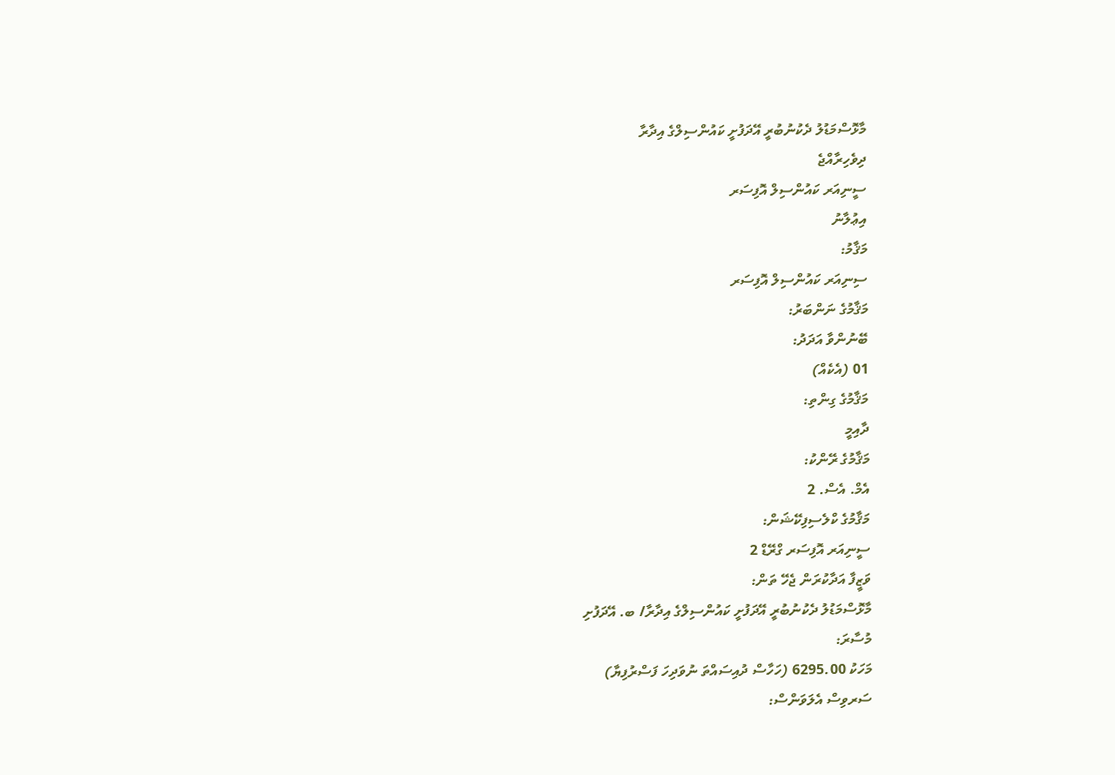މާޅޮސްމަޑުލު ދެކުނުބުރީ އޭދަފުށީ ކައުންސިލްގެ އިދާރާ
ދިވެހިރާއްޖެ
ސީނިއަރ ކައުންސިލް އޮފިސަރ
އިޢުލާނު
މަޤާމު:
ސިނިއަރ ކައުންސިލް އޮފިސަރ
މަޤާމުގެ ނަންބަރު:
ބޭނުންވާ އަދަދު:
01 (އެކެއް)
މަޤާމުގެ ގިންތި:
ދާއިމީ
މަޤާމުގެ ރޭންކު:
އެމް. އެސް. 2
މަޤާމުގެ ކްލެސިފިކޭޝަން:
ސީނިއަރ އޮފިސަރ ގްރޭޑް 2
ވަޒީފާ އަދާކުރަން ޖެހޭ ތަން:
މާޅޮސްމަޑުލު ދެކުނުބުރީ އޭދަފުށީ ކައުންސިލްގެ އިދާރާ/ ބ. އޭދަފުށި
މުސާރަ:
މަހަކު 6295.00 (ހަހާސް ދުއިސައްތަ ނުވަދިހަ ފަސްރުފިޔާ)
ސަރވިސް އެލަވަންސް: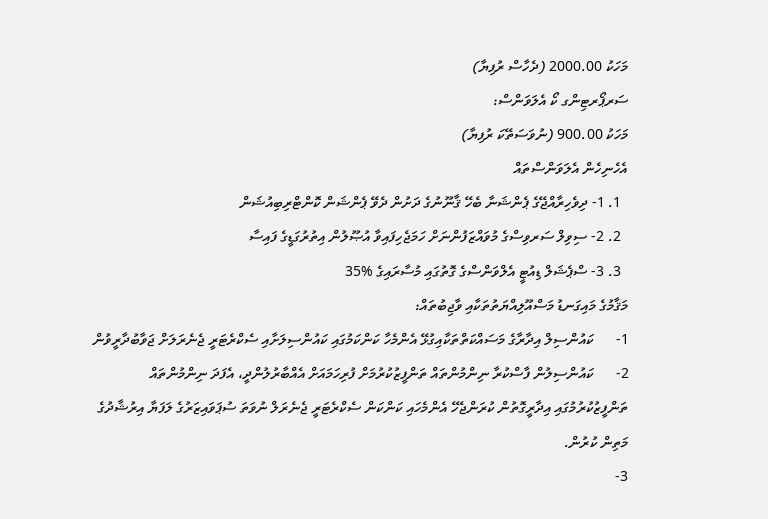މަހަކު 2000.00 (ދެހާސް ރުފިޔާ)
ސަރޕޯރޓިންގ ކޯ އެލަވަންސް:
މަހަކު 900.00 (ނުވަސަތޭކަ ރުފިޔާ)
އެހެނިހެން އެލަވަންސްތައް
  1. 1- ދިވެހިރާއްޖޭގެ ޕެންޝަނާ ބެހޭ ޤާނޫނުގެ ދަށުން ދެވޭ ޕެންޝަން ކޮންޓްރިބިއުޝަން
  2. 2- ސިވިލް ސަރވިސްގެ މުވައްޒަފުންނަށް ހަމަޖެހިފައިވާ އުޞޫލުން އިތުރުގަޑީގެ ފައިސާ
  3. 3- ސްޕެޝަލް ޑިއުޓީ އެލްވަންސްގެ ގޮތުގައި މުސާރައިގެ %35
މަޤާމުގެ މައިގަނޑު މަސްއޫލިއްޔަތުތަކާއި ވާޖިބުތައް:
1-      ކައުންސިލް އިދާރާގެ މަސައްކަތްތަކާއިގުޅޭ އެންމެހާ ކަންކަމުގައި ކައުންސިލަށާއި ސެކްރެޓަރީ ޖެނެރަލަށް ޖަވާބުދާރީވުން
2-      ކައުންސިލުން ފާސްކުރާ ނިންމުންތައް ތަންފީޒުކުރުމަށް ފުރިހަމައަށް އެއްބާރުލުންދީ، އެފަދަ ނިންމުންތައް ތަންފީޒުކުރުމުގައި އިދާރީގޮތުން ކުރަންޖެހޭ އެންމެހައި ކަންކަން ސެކްރެޓަރީ ޖެނެރަލް ނުވަތަ ސުޕަވައިޒަރުގެ ލަފަޔާ އިރުޝާދުގެ މަތިން ކުރުން.
3-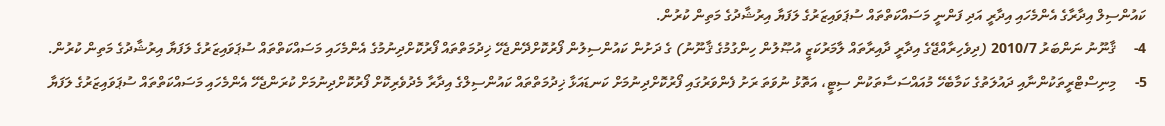ކައުންސިލް އިދާރާގެ އެންމެހައި އިދާރީ އަދި ފަންނީ މަސައްކަތްތައް ސުޕަވައިޒަރުގެ ލަފަޔާ އިރުޝާދުގެ މަތިން ކުރުން.
4-     ޤާނޫނު ނަންބަރު 2010/7 (ދިވެހިރާއްޖޭގެ އިދާރީ ދާއިރާތައް ލާމަރުކަޒީ އުޞޫލުން ހިންގުމުގެ ޤާނޫނު) ގެ ދަށުން ކައުންސިލުން ފޯރުކޮށްދޭންޖެހޭ ޚިދުމަތްތައް ފޯރުކޮށްދިނުމުގެ އެންމެހައި މަސައްކަތްތައް ސުޕަވައިޒަރުގެ ލަފަޔާ އިރުޝާދުގެ މަތިން ކުރުން.
5-     މިނިސްޓްރީތަކުންނާއި ދައުލަތުގެ ކަމާބެހޭ މުއައްސަސާތަކުން ސިޓީ، އަތޮޅު ނުވަތަ ރަށު ފެންވަރުގައި ފޯރުކޮށްދިނުމަށް ކަނޑައަޅާ ޚިދުމަތްތައް ކައުންސިލްގެ އިދާރާ މެދުވެރިކޮށް ފޯރުކޮށްދިނުމަށް ކުރަންޖެހޭ އެންމެހައި މަސައްކަތްތައް ސުޕަވައިޒަރުގެ ލަފަޔާ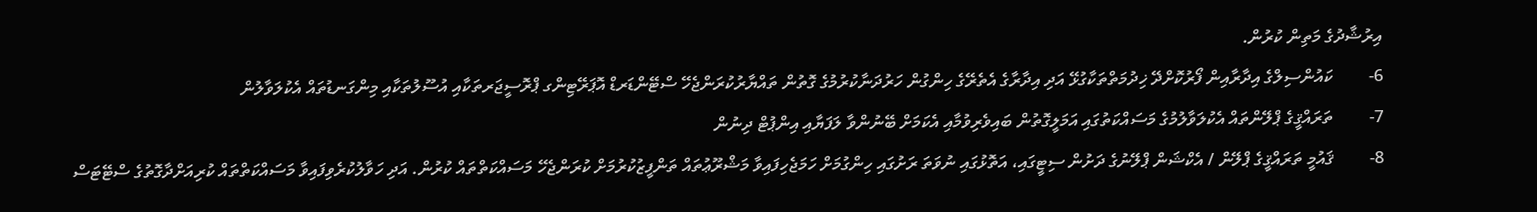އިރުޝާދުގެ މަތިން ކުރުން.
6-        ކައުންސިލްގެ އިދާރާއިން ފޯރުކޮށްދޭ ޚިދުމަތްތަކާގުޅޭ އަދި އިދާރާގެ އެތެރޭގެ ހިންގުން ހަރުދަނާކުރުމުގެ ގޮތުން ތައްޔާރުކުރަންޖެހޭ ސްޓޭންޑަރޑް އޮޕަރޭޓިންގ ޕްރޮސީޖަރތަކާއި އުސޫލުތަކާއި މިންގަނޑުތައް އެކުލަވާލުން
7-        ތަރައްޤީގެ ޕްލޭންތައް އެކުލަވާލުމުގެ މަސައްކަތުގައި އަމަލީގޮތުން ބައިވެރިވުމާއި އެކަމަށް ބޭނުންވާ ލަފަޔާއި އިންޕުޓް ދިނުން
8-        ޤައުމީ ތަރައްޤީގެ ޕްލޭން / އެކްޝަން ޕްލޭނުގެ ދަށުން ސިޓީގައި، އަތޮޅުގައި ނުވަތަ ރަށުގައި ހިންގުމަށް ހަމަޖެހިފައިވާ މަޝްރޫޢުތައް ތަންފީޒުކުރުމަށް ކުރަންޖެހޭ މަސައްކަތްތައް ކުރުން. އަދި ހަވާލުކުރެވިފައިވާ މަސައްކަތްތައް ކުރިއަށްދާގޮތުގެ ސްޓޭޓަސް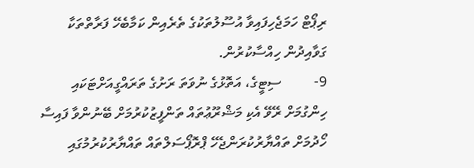ރިޕޯޓް ހަމަޖެހިފައިވާ އުސޫލުތަކުގެ ތެރެއިން ކަމާބެހޭ ފަރާތްތަކާ ގަވާއިދުން ހިއްސާކުރުން.
9-         ސިޓީގެ، އަތޮޅުގެ ނުވަތަ ރަށުގެ ތަރައްގީއަށްޓަކައި ހިންގުމަށް ރޭވޭ އެކި މަޝްރޫޢުތައް ތަންފީޒުކުރުމަށް ބޭނުންވާ ފައިސާ ހޯދުމަށް ތައްޔާރުކުރަންޖެހޭ ޕްރޮޕޯސަލްތައް ތައްޔާރުކުރުމުގައި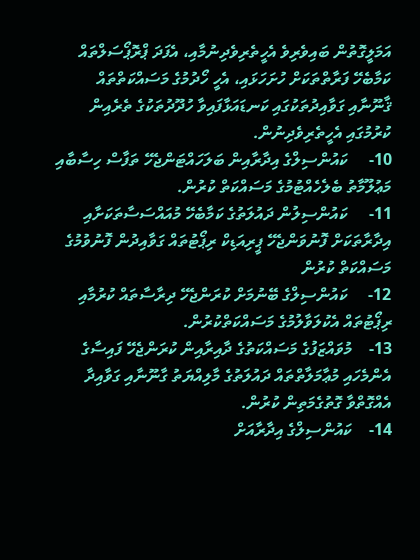އަމަލީގޮތުން ބައިވެރިވެ އެހީތެރިވެދިނުމާއި، އެފަދަ ޕްރޮޕޯސަލްތައް ކަމާބެހޭ ފަރާތްތަކަށް ހުށަހަޅައި، އެހީ ހޯދުމުގެ މަސައްކަތްތައް ޤާނޫނާއި ގަވާއިދުތަކުގައި ކަނޑައަޅާފައިވާ ހުދޫދުތަކުގެ ތެރެއިން ކުރުމުގައި އެހީތެރިވެދިނުން.
10-     ކައުންސިލްގެ އިދާރާއިން ބަލަހައްޓަންޖެހޭ ތަފާސް ހިސާބާއި މަޢުލޫމާތު ބެލެހެއްޓުމުގެ މަސައްކަތް ކުރުން.
11-     ކައުންސިލުން ދައުލަތުގެ ކަމާބެހޭ މުއައްސަސާތަކަށާއި އިދާރާތަކަށް ފޮނުވަންޖެހޭ ޕީރިއަޑިކް ރިޕޯޓުތައް ގަވާއިދުން ފޮނުވުމުގެ މަސައްކަތް ކުރުން
12-     ކައުންސިލްގެ ބޭނުމަށް ކުރަންޖެހޭ ދިރާސާތައް ކުރުމާއި ރިޕޯޓުތައް އެކުލަވާލުމުގެ މަސައްކަތްކުރުން.
13-    މުވައްޒަފުގެ މަސައްކަތުގެ ދާއިރާއިން ކުރަންޖެހޭ ފައިސާގެ އެންމެހައި މުޢާމަލާތްތައް ދައުލަތުގެ މާލިއްޔަތު ގާނޫނާއި ގަވާއިދާ އެއްގޮތްވާ ގޮތުގެމަތިން ކުރުން.
14-    ކައުންސިލްގެ އިދާރާއަށް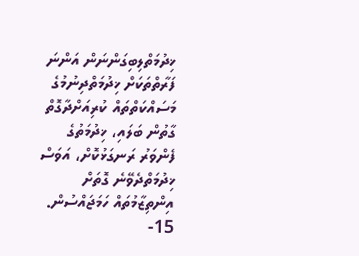ޚިދުމަތްލިބިގަންނަން އަންނަ ފަރާތްތަކަށް ޚިދުމަތްދިނުމުގެ މަސައްކަތްތައް ކުރިއަށްދާގޮތް ގާތުން ބަލައި، ޚިދުމަތުގެ ފެންވަރު ރަނގަޅުކޮށް، އަވަސް ޚިދުމަތްދެވޭނެ ގޮތަށް އިންތިޒާމުތައް ހަމަޖައްސުން.
15-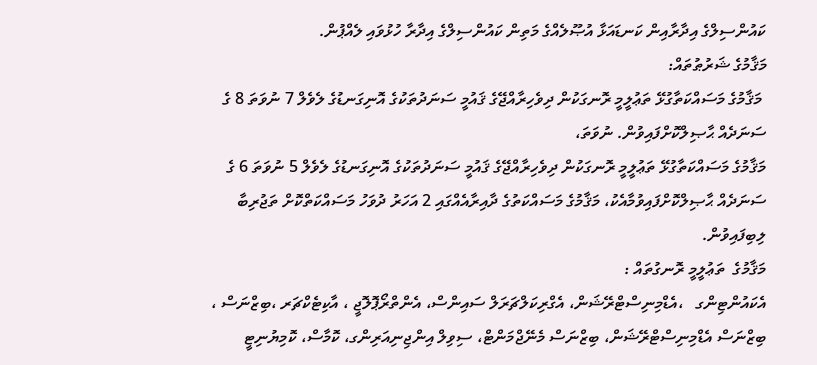ކައުންސިލްގެ އިދާރާއިން ކަނޑައަޅާ އުޞޫލެއްގެ މަތިން ކައުންސިލްގެ އިދާރާ ހުޅުވައި ލެއްޕުން.
މަޤާމުގެ ޝަރުޠުތައް:
 މަޤާމުގެ މަސައްކަތާގުޅޭ ތަޢުލީމީ ރޮނގަކުން ދިވެހިރާއްޖޭގެ ޤައުމީ ސަނަދުތަކުގެ އޮނިގަނޑުގެ ލެވެލް 7 ނުވަތަ 8 ގެ ސަނަދެއް ޙާޞިލްކޮށްފައިވުން. ނުވަތަ،
މަޤާމުގެ މަސައްކަތާގުޅޭ ތަޢުލީމީ ރޮނގަކުން ދިވެހިރާއްޖޭގެ ޤައުމީ ސަނަދުތަކުގެ އޮނިގަނޑުގެ ލެވެލް 5 ނުވަތަ 6 ގެ ސަނަދެއް ޙާޞިލްކޮށްފައިވުމާއެކު، މަޤާމުގެ މަސައްކަތުގެ ދާއިރާއެއްގައި 2 އަހަރު ދުވަހު މަސައްކަތްކޮށް ތަޖުރިބާ ލިބިފައިވުން.
މަޤާމުގެ  ތަޢުލީމީ ރޮނގުތައް :
އެކައުންޓިންގ   ،އެޑްމިނިސްޓްރޭޝަން، އެގްރިކަލްޗަރަލް ސައިންސް، އެންތްރޯޕޮލޮޖީ ، އާކިޓެކްޗަރ ،ބިޒްނަސް ، ބިޒްނަސް އެޑްމިނިސްޓްރޭޝަން، ބިޒްނަސް މެނޭޖްމަންޓް، ސިވިލް އިންޖިނިއަރިންގ، ކޮމާސް، ކޮމިޔުނިޓީ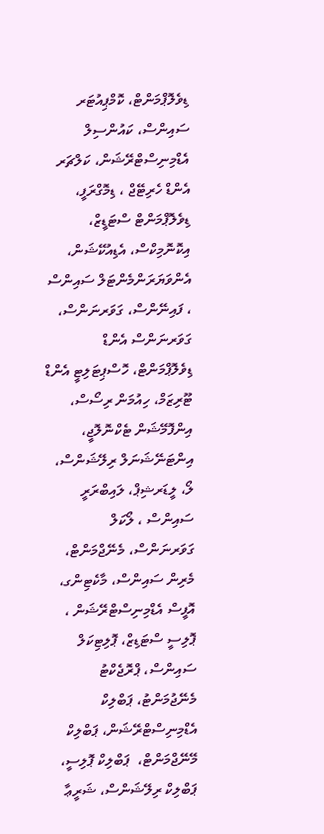ޑިވެލޮޕްމަންޓް، ކޮމްޕިއުޓަރ ސައިންސް، ކައުންސިލް އެޑްމިނިސްޓްރޭޝަން، ކަލްޗަރ އެންޑް ހެރިޓޭޖް ، ޑިމޮގްރަފީ، ޑިވެލޮޕްމަންޓް ސްޓަޑީޒް، އިކޮނޮމިކްސް، އެޑިއުކޭޝަން، އެންވަޔަރަންމެންޓަލް ސައިންސް ، ފައިނޭންސް، ގަވަރނަންސް، ގަވަރނަންސް އެންޑް ޑިވެލޮޕްމަންޓް، ހޮސްޕިޓަލިޓީ އެންޑް ޓޫރިޒަމް، ހިއުމަން ރިސޯސް، އިންފޮމޭޝަން ޓެކްނޮލޮޖީ، އިންޓަނޭޝަނަލް ރިލޭޝަންސް، ލޯ، ލީޑަރޝިޕް، ލައިބްރަރީ ސައިންސް ، ލޯކަލް ގަވަރނަންސް، މެނޭޖްމަންޓް، މެރިން ސައިންސް، މާކެޓިންގ، އޮފީސް އެޑްމިނިސްޓްރޭޝަން ، ޕޮލިސީ ސްޓަޑިޒް، ޕޮލިޓިކަލް ސައިންސް، ޕްރޮޖެކްޓު މެނޭޖުމަންޓު، ޕަބްލިކް އެޑްމިނިސްޓްރޭޝަން، ޕަބްލިކް މޭނޭޖްމަންޓް،  ޕަބްލިކް ޕޮލިސީ،  ޕަބްލިކް ރިލޭޝަންސް، ޝަރީޢާ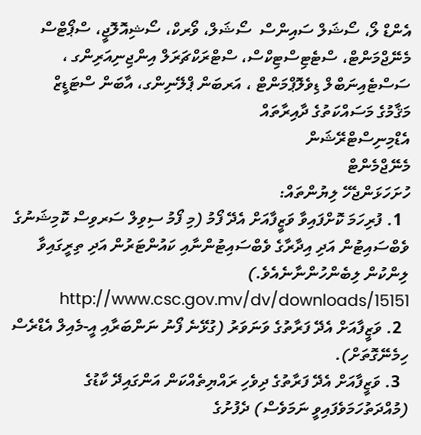އެންޑް ލޯ، ސޯޝަލް ސައިންސް  ސޯޝަލް، ވޯރކް، ސޯޝިއޮލޮޖީ، ސްޕޯޓްސް މެނޭޖްމަންޓް، ސްޓެޓިސްޓިކްސް، ސްޓްރަކްޗަރަލް އިންޖިނިއަރިންގ ، ސަސްޓެއިނަބްލް ޑިވެލޮޕްމަންޓް ، އަރބަން ޕްލޭނިންގ، އާބަން ސްޓަޑީޒް
މަޤާމުގެ މަސައްކަތުގެ ދާއިރާތައް
އެޑްމިނިސްޓްރޭޝަން
މެނޭޖްމެންޓް
ހުށަހަޅަންޖެހޭ ލިޔުންތައް:
  1. ފުރިހަމަ ކޮށްފައިވާ ވަޒީފާއަށް އެދޭ ފޯމު (މި ފޯމު ސިވިލް ސަރވިސް ކޮމިޝަނުގެ ވެބްސައިޓުން އަދި އިދާރާގެ ވެބްސައިޓުންނާއި ކައުންޓަރުން އަދި ތިރީގައިވާ ލިންކުން ލިބެންހުންނާނެއެވެ.) http://www.csc.gov.mv/dv/downloads/15151
  2. ވަޒީފާއަށް އެދޭ ފަރާތުގެ ވަނަވަރު (ގުޅޭނެ ފޯނު ނަންބަރާއި އީ-މެއިލް އެޑްރެސް ހިމެނޭގޮތަށް).
  3. ވަޒީފާއަށް އެދޭ ފަރާތުގެ ދިވެހި ރައްޔިތެއްކަން އަންގައިދޭ ކާޑުގެ (މުއްދަތުހަމަވެފައިވީ ނަމަވެސް) ދެފުށުގެ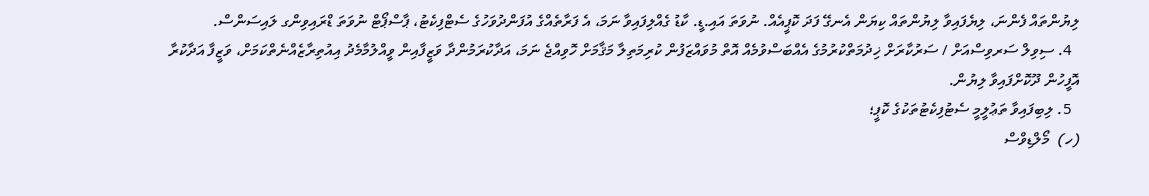ލިޔުންތައް ފެންނަ، ލިޔެފައިވާ ލިޔުންތައް ކިޔަން އެނގޭ ފަދަ ކޮޕީއެއް. ނުވަތަ އައި.ޑީ. ކާޑު ގެއްލިފައިވާ ނަމަ، އެ ފަރާތެއްގެ އުފަންދުވަހުގެ ސެޓްފިކެޓު، ޕާސްޕޯޓް ނުވަތަ ޑްރައިވިންގ ލައިސަންސް.
  4. ސިވިލް ސަރވިސްއަށް / ސަރުކާރަށް ޚިދުމަތްކުރުމުގެ އެއްބަސްވުމެއް އޮތް މުވައްޒަފުން ކުރިމަތިލާ މަޤާމަށް ހޮވިއްޖެ ނަމަ، އަދާކުރަމުންދާ ވަޒީފާއިން ވީއްލުމާމެދު އިއުތިރާޒެއްނެތްކަމަށް، ވަޒީފާ އަދާކުރާ އޮފީހުން ދޫކޮށްފައިވާ ލިޔުން.
  5. ލިބިފައިވާ ތަޢުލީމީ ސެޓުފިކެޓުތަކުގެ ކޮޕީ؛
(ހ)  މޯލްޑިވްސް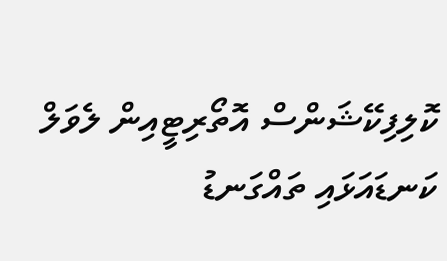ކޮލިފިކޭޝަންސް އޮތޯރިޓީއިން ލެވަލް ކަނޑައަޅައި ތައްގަނޑު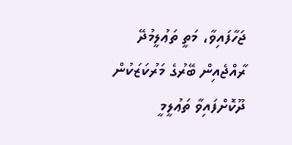ޖަހާފައިވާ، މަތީ ތަޢުލީމުދޭ ރާއްޖެއިން ބޭރުގެ މަރުކަޒަކުން ދޫކޮށްފައިވާ ތަޢުލީމީ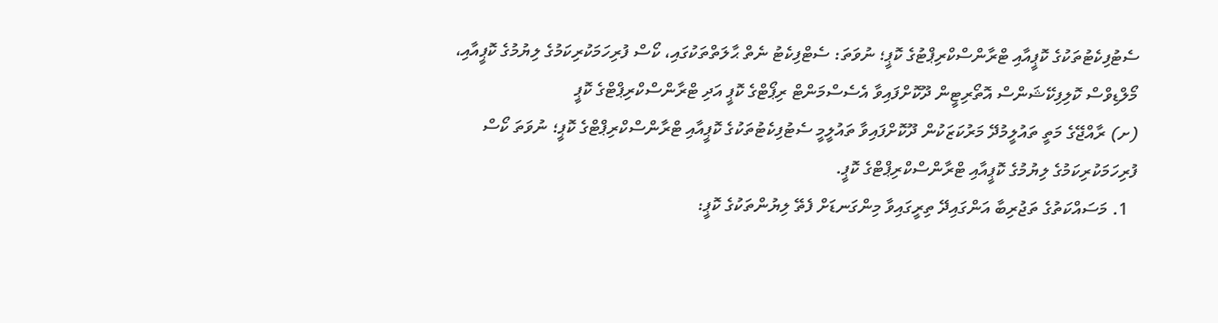ސެޓުފިކެޓުތަކުގެ ކޮޕީއާއި ޓްރާންސްކްރިޕްޓުގެ ކޮޕީ؛ ނުވަތަ: ސެޓްފިކެޓު ނެތް ޙާލަތްތަކުގައި، ކޯސް ފުރިހަމަކުރިކަމުގެ ލިޔުމުގެ ކޮޕީއާއި، މޯލްޑިވްސް ކޮލިފިކޭޝަންސް އޮތޯރިޓީން ދޫކޮށްފައިވާ އެސެސްމަންޓް ރިޕޯޓްގެ ކޮޕީ އަދި ޓްރާންސްކްރިޕްޓްގެ ކޮޕީ
(ށ) ރާއްޖޭގެ މަތީ ތައުލީމުދޭ މަރުކަޒަކުން ދޫކޮށްފައިވާ ތައުލީމީ ސެޓުފިކެޓުތަކުގެ ކޮޕީއާއި ޓްރާންސްކްރިޕްޓްގެ ކޮޕީ؛ ނުވަތަ ކޯސް ފުރިހަމަކުރިކަމުގެ ލިޔުމުގެ ކޮޕީއާއި ޓްރާންސްކްރިޕްޓްގެ ކޮޕީ.
  1. މަސައްކަތުގެ ތަޖުރިބާ އަންގައިދޭ ތިރީގައިވާ މިންގަނޑަށް ފެތޭ ލިޔުންތަކުގެ ކޮޕީ: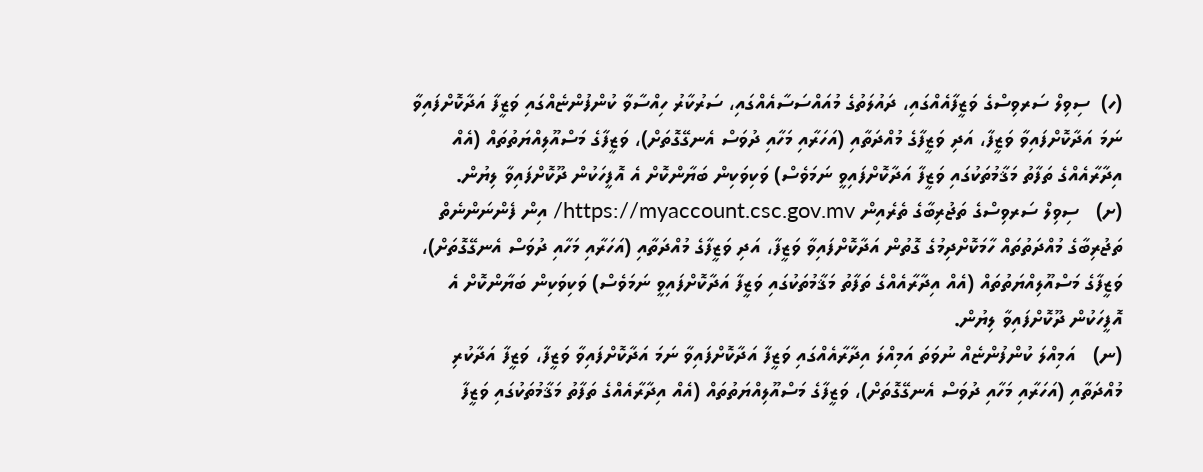(ހ)  ސިވިލް ސަރވިސްގެ ވަޒީފާއެއްގައި، ދައުލަތުގެ މުއައްސަސާއެއްގައި، ސަރުކާރު ހިއްސާވާ ކުންފުންޏެއްގައި ވަޒީފާ އަދާކޮށްފައިވާ ނަމަ އަދާކޮށްފައިވާ ވަޒީފާ، އަދި ވަޒީފާގެ މުއްދަތާއި (އަހަރާއި މަހާއި ދުވަސް އެނގޭގޮތަށް)، ވަޒީފާގެ މަސްއޫލިއްޔަތުތައް (އެއް އިދާރާއެއްގެ ތަފާތު މަޤާމުތަކުގައި ވަޒީފާ އަދާކޮށްފައިވީ ނަމަވެސް) ވަކިވަކިން ބަޔާންކޮށް އެ އޮފީހަކުން ދޫކޮށްފައިވާ ލިޔުން.
(ށ)   ސިވިލް ސަރވިސްގެ ތަޖުރިބާގެ ތެރެއިން https://myaccount.csc.gov.mv/ އިން ފެންނަންނެތް ތަޖުރިބާގެ މުއްދަތުތައް ހާމަކޮށްދިމުގެ ގޮތުން އަދާކޮށްފައިވާ ވަޒީފާ، އަދި ވަޒީފާގެ މުއްދަތާއި (އަހަރާއި މަހާއި ދުވަސް އެނގޭގޮތަށް)، ވަޒީފާގެ މަސްއޫލިއްޔަތުތައް (އެއް އިދާރާއެއްގެ ތަފާތު މަޤާމުތަކުގައި ވަޒީފާ އަދާކޮށްފައިވީ ނަމަވެސް) ވަކިވަކިން ބަޔާންކޮށް އެ އޮފީހަކުން ދޫކޮށްފައިވާ ލިޔުން.
(ނ)   އަމިއްލަ ކުންފުންޏެއް ނުވަތަ އަމިއްލަ އިދާރާއެއްގައި ވަޒީފާ އަދާކޮށްފައިވާ ނަމަ އަދާކޮށްފައިވާ ވަޒީފާ، ވަޒީފާ އަދާކުރި މުއްދަތާއި (އަހަރާއި މަހާއި ދުވަސް އެނގޭގޮތަށް)، ވަޒީފާގެ މަސްއޫލިއްޔަތުތައް (އެއް އިދާރާއެއްގެ ތަފާތު މަޤާމުތަކުގައި ވަޒީފާ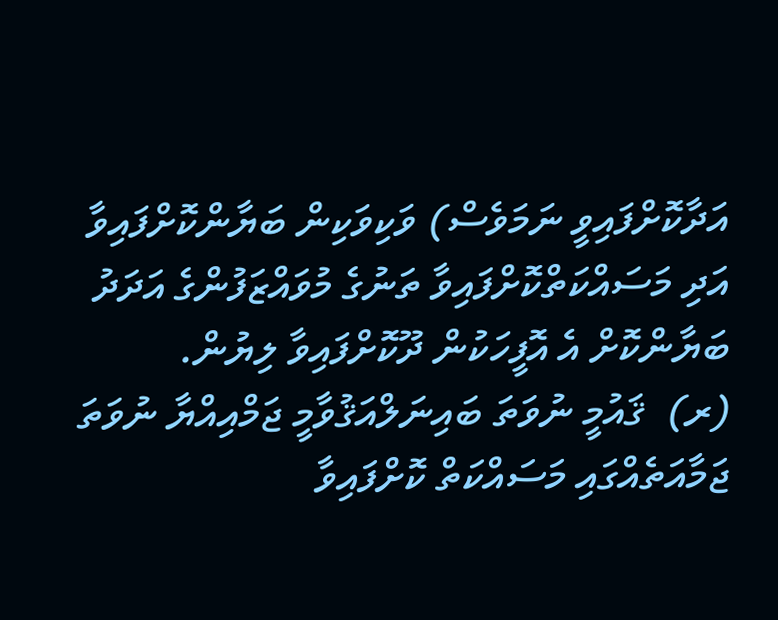އަދާކޮށްފައިވީ ނަމަވެސް) ވަކިވަކިން ބަޔާންކޮށްފައިވާ އަދި މަސައްކަތްކޮށްފައިވާ ތަނުގެ މުވައްޒަފުންގެ އަދަދު ބަޔާންކޮށް އެ އޮފީހަކުން ދޫކޮށްފައިވާ ލިޔުން.
(ރ)  ޤައުމީ ނުވަތަ ބައިނަލްއަޤުވާމީ ޖަމްއިއްޔާ ނުވަތަ ޖަމާއަތެއްގައި މަސައްކަތް ކޮށްފައިވާ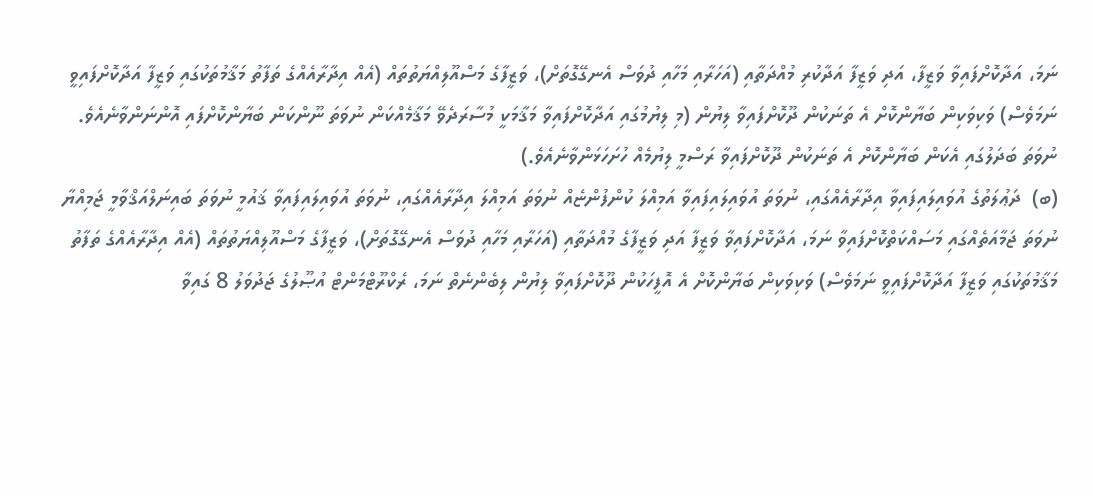ނަމަ، އަދާކޮށްފައިވާ ވަޒީފާ، އަދި ވަޒީފާ އަދާކުރި މުއްދަތާއި (އަހަރާއި މަހާއި ދުވަސް އެނގޭގޮތަށް)، ވަޒީފާގެ މަސްއޫލިއްޔަތުތައް (އެއް އިދާރާއެއްގެ ތަފާތު މަޤާމުތަކުގައި ވަޒީފާ އަދާކޮށްފައިވީ ނަމަވެސް) ވަކިވަކިން ބަޔާންކޮށް އެ ތަނަކުން ދޫކޮށްފައިވާ ލިޔުން (މި ލިޔުމުގައި އަދާކޮށްފައިވާ މަޤާމަކީ މުސާރަދެވޭ މަޤާމެއްކަން ނުވަތަ ނޫންކަން ބަޔާންކޮށްފައި އޮންނަންވާނެއެވެ. ނުވަތަ ބަދަލުގައި އެކަން ބަޔާންކޮށް އެ ތަނަކުން ދޫކޮށްފައިވާ ރަސްމީ ލިޔުމެއް ހުށަހަޅަންވާނެއެވެ.)
(ބ)  ދަޢުލަތުގެ އުވައިލައިފައިވާ އިދާރާއެއްގައި، ނުވަތަ އުވައިލައިފައިވާ އަމިއްލަ ކުންފުންޏެއް ނުވަތަ އަމިއްލަ އިދާރާއެއްގައި، ނުވަތަ އުވައިލައިފައިވާ ޤައުމީ ނުވަތަ ބައިނަލްއަޤްވާމީ ޖަމިއްޔާ ނުވަތަ ޖަމާއަތެއްގައި މަސައްކަތްކޮށްފައިވާ ނަމަ، އަދާކޮށްފައިވާ ވަޒީފާ އަދި ވަޒީފާގެ މުއްދަތާއި (އަހަރާއި މަހާއި ދުވަސް އެނގޭގޮތަށް)، ވަޒީފާގެ މަސްއޫލިއްޔަތުތައް (އެއް އިދާރާއެއްގެ ތަފާތު މަޤާމުތަކުގައި ވަޒީފާ އަދާކޮށްފައިވީ ނަމަވެސް) ވަކިވަކިން ބަޔާންކޮށް އެ އޮފީހަކުން ދޫކޮށްފައިވާ ލިޔުން ލިބެންނެތް ނަމަ، ރެކްރޫޓްމަންޓް އުޞޫލުގެ ޖަދުވަލު 8 ގައިވާ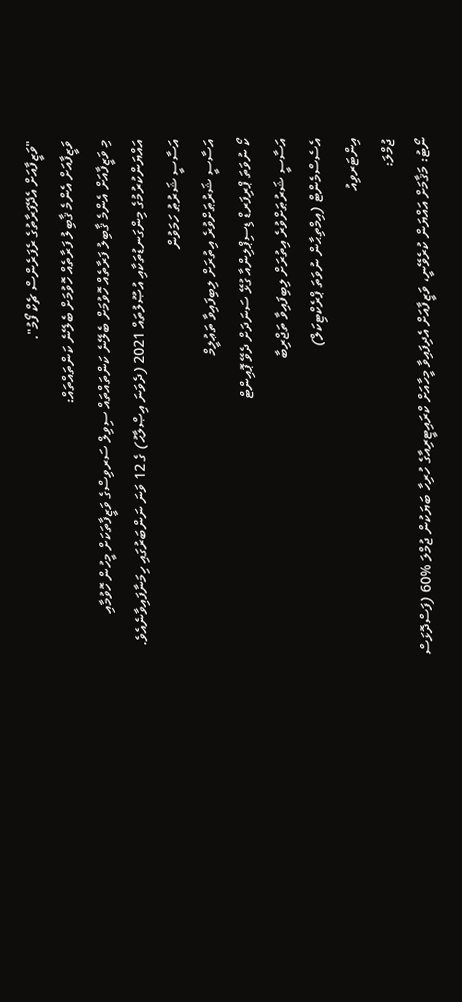"ވަޒީފާއަށް އެދޭފަރާތުގެ ރެފަރެންސް ޗެކް ފޯމު".
ވަޒީފާއަށް އެންމެ ޤާބިލު ފަރާތެއް ހޮވުމަށް ބެލޭނެ ކަންތައްތައް:
މި ވަޒީފާއަށް އެންމެ ޤާބިލު ފަރާތެއް ހޮވުމަށް ބެލޭނެ ކަންތައްތައް ސިވިލް ސަރވިސްގެ ވަޒީފާތަކަށް މީހުން ހޮވުމާއި އައްޔަންކުރުމުގެ މިންގަނޑުތަކާއި އުޞޫލުތައް 2021 (ދެވަނަ އިޞްލާޙު) ގެ 12 ވަނަ ނަންބަރުގައި ހިމަނާފައިވާނެއެވެ.
އަސާސީ ޝަރުޠު ހަމަވުން
އަސާސީ ޝަރުޠަށްވުރެ އިތުރަށް ލިބިފައިވާ ތަޢުލީމް
ކޯ ނުވަތަ ޕްރިފަރޑް ޑިސިޕްލިންއާ ގުޅޭ ސަނަދަށް ދެވޭ ޕޮއިންޓް
އަސާސީ ޝަރުޠަށްވުރެ އިތުރަށް ލިބިފައިވާ ތަޖްރިބާ
އެސެސްމެންޓް (އިމްތިޙާން ނުވަތަ ޕްރެކްޓިކަލް)
އިންޓަރވިއު
ޖުމްލަ:
ނޯޓު: މަޤާމަށް އައްޔަން ކުރެވޭނީ، ވަޒީފާއަށް އެދިފައިވާ މީހާއަށް ކްރައިޓީރިއާގެ ހުރިހާ ބަޔަކުން ޖުމްލަ %60 (ފަސްދޮޅަސް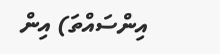އިންސައްތަ) އިން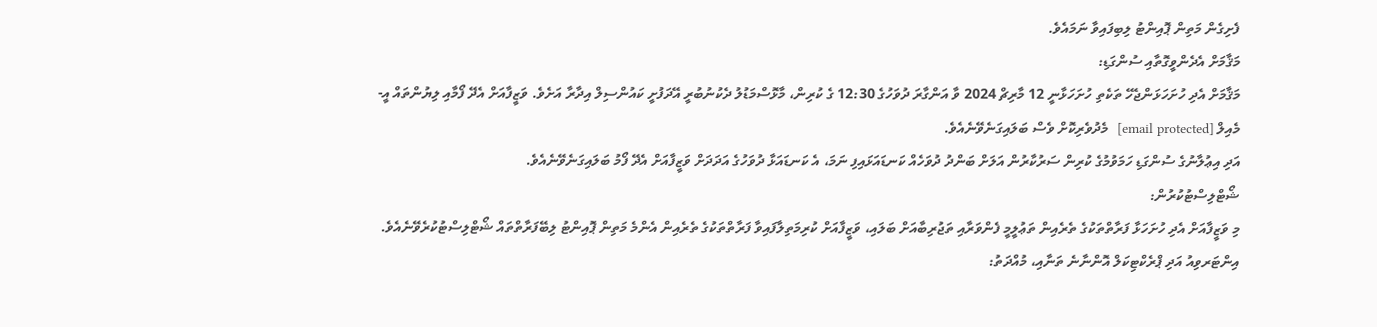ފެށިގެން މަތިން ޕޮއިންޓު ލިބިފައިވާ ނަމައެވެ.
މަޤާމަށް އެދެންވީގޮތާއި ސުންގަޑި:
މަޤާމަށް އެދި ހުށަހަޅަންޖެހޭ ތަކެތި ހުށަހަޅާނީ 12 މާރިޗް 2024 ވާ އަންގާރަ ދުވަހުގެ 12:30 ގެ ކުރިން، މާޅޮސްމަޑުލު ދެކުނުބުރީ އޭދަފުށީ ކައުންސިލް އިދާރާ އަށެވެ. ވަޒީފާއަށް އެދޭ ފޯމާއި ލިޔުންތައް އީ-މެއިލް [email protected]  މެދުވެރިކޮށް ވެސް ބަލައިގަނެވޭނެއެވެ.
އަދި އިޢުލާނުގެ ސުންގަޑި ހަމަވުމުގެ ކުރިން ސަރުކާރުން އަލަށް ބަންދު ދުވަހެއް ކަނޑައަޅައިފި ނަމަ، އެ ކަނޑައަޅާ ދުވަހުގެ އަދަދަށް ވަޒީފާއަށް އެދޭ ފޯމު ބަލައިގަނެވޭނެއެވެ.
ޝޯޓްލިސްޓުކުރުން:
މި ވަޒީފާއަށް އެދި ހުށަހަޅާ ފަރާތްތަކުގެ ތެރެއިން ތަޢުލީމީ ފެންވަރާއި ތަޖުރިބާއަށް ބަލައި، ވަޒީފާއަށް ކުރިމަތިލާފައިވާ ފަރާތްތަކުގެ ތެރެއިން އެންމެ މަތިން ޕޮއިންޓު ލިބޭފަރާތްތައް ޝޯޓްލިސްޓުކުރެވޭނެއެވެ.
އިންޓަރވިއު އަދި ޕްރެކްޓިކަލް އޮންނާނެ ތަނާއި، މުއްދަތު: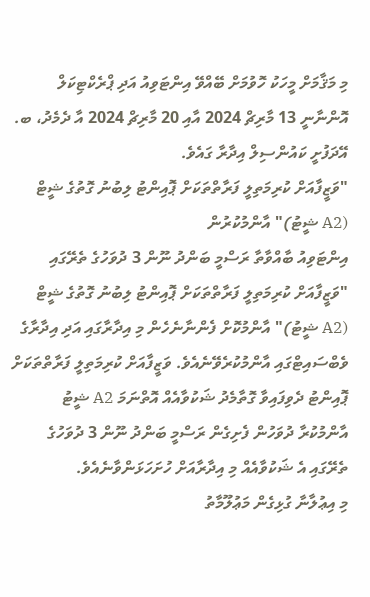މި މަޤާމަށް މީހަކު ހޮވުމަށް ބޭއްވޭ އިންޓަވިއު އަދި ޕްރެކްޓިކަލް އޮންނާނީ 13 މާރިޗް 2024 އާއި 20 މާރިޗް 2024 އާ ދެމެދު، ބ. އޭދަފުށީ ކައުންސިލް އިދާރާ ގައެވެ.
"ވަޒީފާއަށް ކުރިމަތިލީ ފަރާތްތަކަށް ޕޮއިންޓު ލިބުނު ގޮތުގެ ޝީޓް (A2 ޝީޓު)" އާންމުކުރުން
އިންޓަވިއު ބާއްވާތާ ރަސްމީ ބަންދު ނޫން 3 ދުވަހުގެ ތެރޭގައި "ވަޒީފާއަށް ކުރިމަތިލީ ފަރާތްތަކަށް ޕޮއިންޓު ލިބުނު ގޮތުގެ ޝީޓް (A2 ޝީޓު)" އާންމުކޮށް ފެންނާނެހެން މި އިދާރާގައި އަދި އިދާރާގެ ވެބްސައިޓްގައި އާންމުކުރެވޭނެއެވެ. ވަޒީފާއަށް ކުރިމަތިލީ ފަރާތްތަކަށް ޕޮއިންޓު ދެވިފައިވާ ގޮތާމެދު ޝަކުވާއެއް އޮތްނަމަ A2 ޝީޓު އާންމުކުރާ ދުވަހުން ފެށިގެން ރަސްމީ ބަންދު ނޫން 3 ދުވަހުގެ ތެރޭގައި އެ ޝަކުވާއެއް މި އިދާރާއަށް ހުށަހަޅަންވާނެއެވެ.
މި އިޢުލާނާ ގުޅިގެން މަޢުލޫމާތު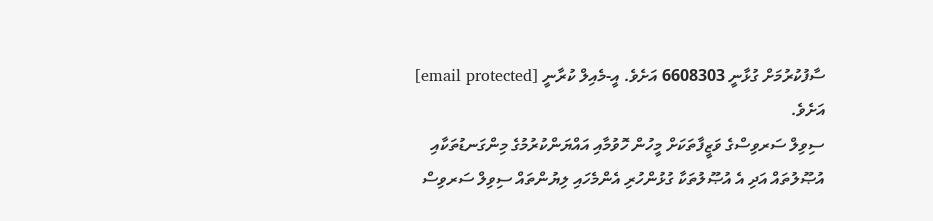ސާފުކުރުމަށް ގުޅާނީ 6608303 އަށެވެ. އީ-މެއިލް ކުރާނީ [email protected] އަށެވެ.
ސިވިލް ސަރވިސްގެ ވަޒީފާތަކަށް މީހުން ހޮވުމާއި އައްޔަންކުރުމުގެ މިންގަނޑުތަކާއި އުޞޫލުތައް އަދި އެ އުޞޫލުތަކާ ގުޅުންހުރި އެންމެހައި ލިޔުންތައް ސިވިލް ސަރވިސް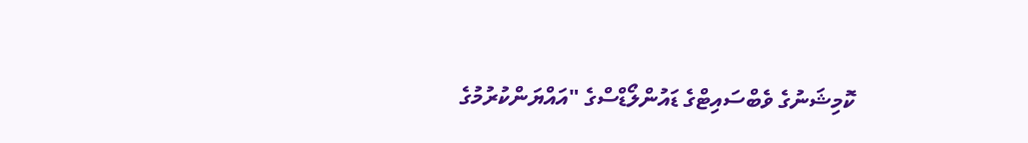ކޮމިޝަނުގެ ވެބްސައިޓްގެ ޑައުންލޯޑްސްގެ "އައްޔަންކުރުމުގެ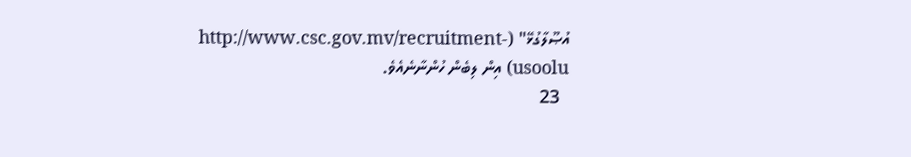އުޞޫލާގުޅޭ" (http://www.csc.gov.mv/recruitment-usoolu) އިން ލިބެން ހުންނާނެއެވެ.
  23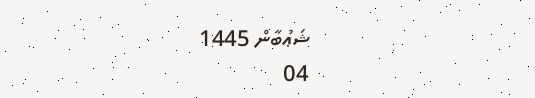ޝަޢުބާން 1445
04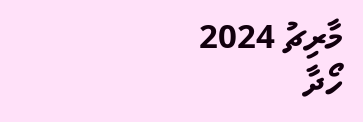މާރިޗު 2024
ހޯދާ